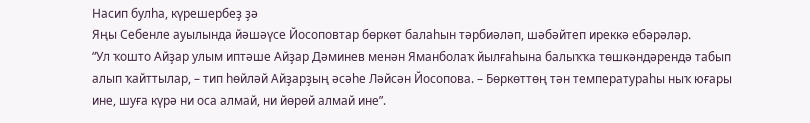Насип булһа, күрешербеҙ ҙә
Яңы Себенле ауылында йәшәүсе Йосоповтар бөркөт балаһын тәрбиәләп, шәбәйтеп иреккә ебәрәләр.
“Ул ҡошто Айҙар улым иптәше Айҙар Дәминев менән Яманболаҡ йылғаһына балыҡҡа төшкәндәрендә табып алып ҡайттылар, – тип һөйләй Айҙарҙың әсәһе Ләйсән Йосопова. – Бөркөттөң тән температураһы ныҡ юғары ине, шуға күрә ни оса алмай, ни йөрөй алмай ине”.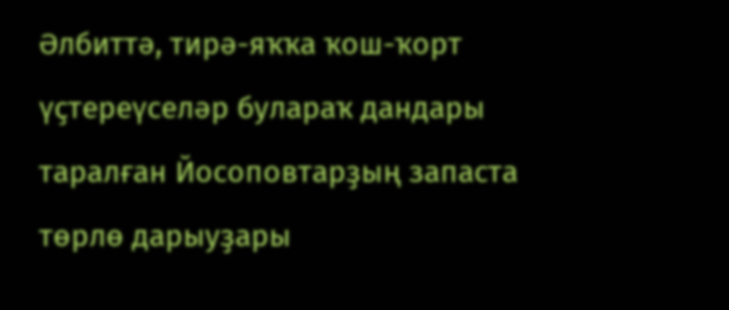Әлбиттә, тирә-яҡҡа ҡош-ҡорт үҫтереүселәр булараҡ дандары таралған Йосоповтарҙың запаста төрлө дарыуҙары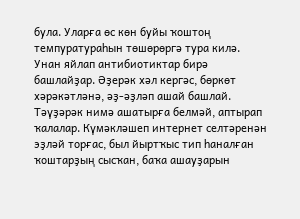була. Уларға өс көн буйы ҡоштоң темпуратураһын төшөрөргә тура килә. Унан яйлап антибиотиктар бирә башлайҙар. Әҙерәк хәл кергәс, бөркөт хәрәкәтләнә, әҙ-әҙләп ашай башлай.
Тәүҙәрәк нимә ашатырға белмәй, аптырап ҡалалар. Күмәкләшеп интернет селтәренән эҙләй торғас, был йыртҡыс тип һаналған ҡоштарҙың сысҡан, баҡа ашауҙарын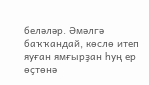беләләр. Әмәлгә баҡҡандай, көслө итеп яуған ямғырҙан һуң ер өҫтөнә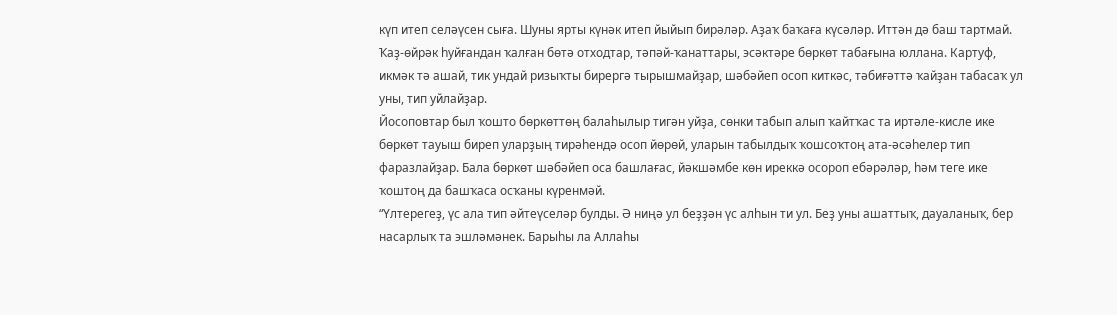күп итеп селәүсен сыға. Шуны ярты күнәк итеп йыйып бирәләр. Аҙаҡ баҡаға күсәләр. Иттән дә баш тартмай. Ҡаҙ-өйрәк һуйғандан ҡалған бөтә отходтар, тәпәй-ҡанаттары, эсәктәре бөркөт табағына юллана. Картуф, икмәк тә ашай, тик ундай ризыҡты бирергә тырышмайҙар, шәбәйеп осоп киткәс, тәбиғәттә ҡайҙан табасаҡ ул уны, тип уйлайҙар.
Йосоповтар был ҡошто бөркөттөң балаһылыр тигән уйҙа, сөнки табып алып ҡайтҡас та иртәле-кисле ике бөркөт тауыш биреп уларҙың тирәһендә осоп йөрөй, уларын табылдыҡ ҡошсоҡтоң ата-әсәһелер тип фаразлайҙар. Бала бөркөт шәбәйеп оса башлағас, йәкшәмбе көн иреккә осороп ебәрәләр, һәм теге ике ҡоштоң да башҡаса осҡаны күренмәй.
“Үлтерегеҙ, үс ала тип әйтеүселәр булды. Ә ниңә ул беҙҙән үс алһын ти ул. Беҙ уны ашаттыҡ, дауаланыҡ, бер насарлыҡ та эшләмәнек. Барыһы ла Аллаһы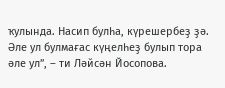ҡулында. Насип булһа, күрешербеҙ ҙә. Әле ул булмағас күңелһеҙ булып тора әле ул”, – ти Ләйсән Йосопова.